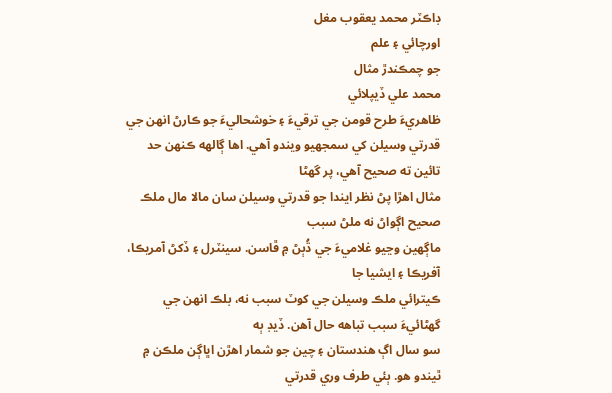ڊاڪٽر محمد يعقوب مغل
اورچائي ۽ علم
جو چمڪندڙ مثال
محمد علي ڏيپلائي
ظاهريءَ طرح قومن جي ترقيءَ ۽ خوشحاليءَ جو ڪارڻ انهن جي
قدرتي وسيلن کي سمجهيو ويندو آهي. اها ڳالهه ڪنهن حد تائين ته صحيح آهي، پر گهڻا
مثال اهڙا پڻ نظر ايندا جو قدرتي وسيلن سان مالا مال ملڪ صحيح اڳواڻ نه ملڻ سبب
ماڳهين وڃيو غلاميءَ جي ڌُٻڻ ۾ ڦاسن. سينٽرل ۽ ڏکڻ آمريڪا، آفريڪا ۽ ايشيا جا
ڪيترائي ملڪ وسيلن جي کوٽ سبب نه، بلڪ انهن جي گهڻائيءَ سبب تباهه حال آهن. ڏيڊ ٻه
سو سال اڳ هندستان ۽ چين جو شمار اهڙن اڀاڳن ملڪن ۾ ٿيندو هو. ٻئي طرف وري قدرتي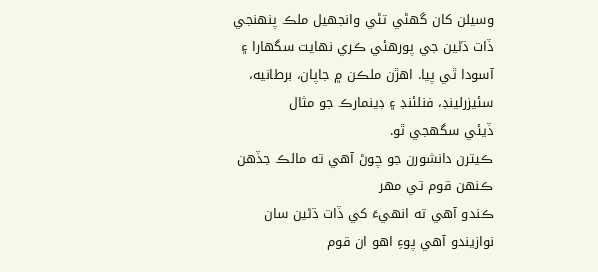وسيلن کان گهڻي تڻي وانجهيل ملڪ پنهنجي ڏات ڌڻين جي پورهئي ڪري نهايت سگهارا ۽
آسودا ٿي پيا. اهڙن ملڪن ۾ جاپان، برطانيه، سئيزرلينڊ، فنلئنڊ ۽ ڊينمارڪ جو مثال
ڏيئي سگهجي ٿو.
ڪيترن دانشورن جو چوڻ آهي ته مالڪ جڏهن ڪنهن قوم تي مهر
ڪندو آهي ته انهيءَ کي ڏات ڌڻين سان نوازيندو آهي پوءِ اهو ان قوم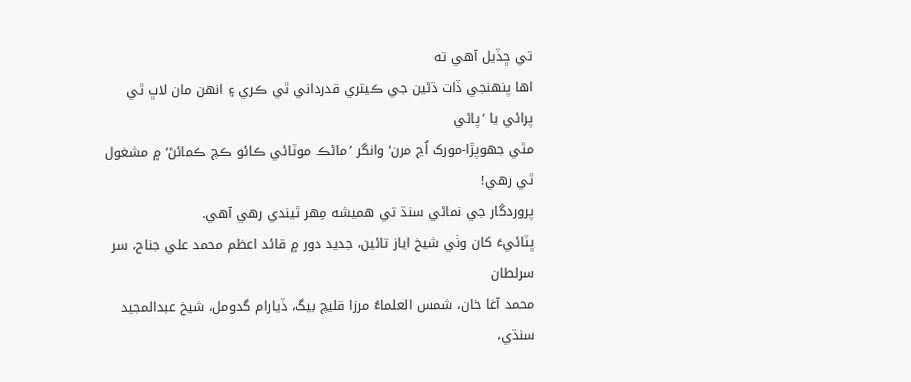تي ڇڏيل آهي ته
اها پنهنجي ڏات ڌڻين جي ڪيتري قدرداني ٿي ڪري ۽ انهن مان لاڀ ٿي پرائي يا ’پاڻي
مٿي جهوپڙا-مورک اُڃ مرن‘ وانگر ’ماڻڪ موٽائي ڪائو ڪچ ڪمائڻ‘ ۾ مشغول ٿي رهي!
پروردگار جي نماڻي سنڌ تي هميشه مِهر ٿيندي رهي آهي.
ڀٽائيءَ کان وٺي شيخ اياز تائين، جديد دور ۾ قائد اعظم محمد علي جناح، سر سرلطان
محمد آغا خان، شمس العلماءُ مرزا قليچ بيگ، ڏيارام گدومل، شيخ عبدالمجيد سنڌي،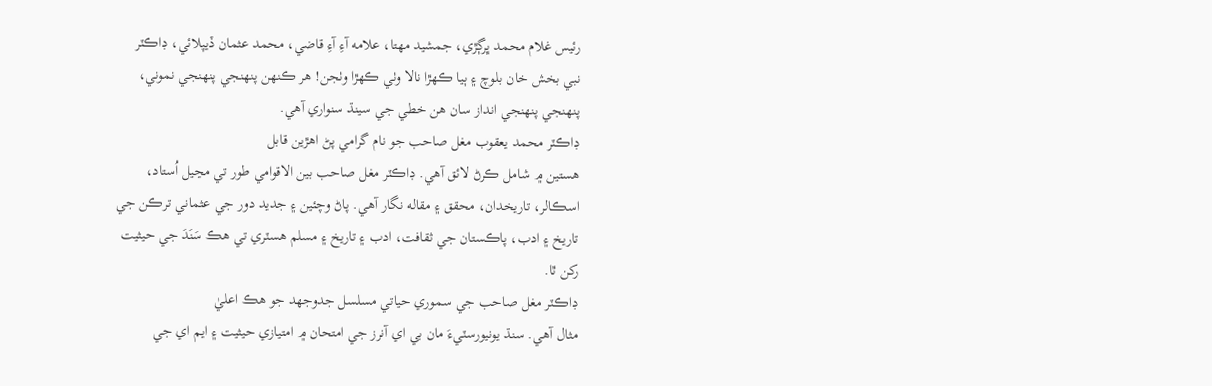رئيس غلام محمد ڀرڳڙي، جمشيد مهتا، علامه آءِ آءِ قاضي، محمد عثمان ڏيپلائي، ڊاڪٽر
نبي بخش خان بلوچ ۽ ٻيا ڪهڙا نالا وٺي ڪهڙا وٺجن! هر ڪنهن پنهنجي پنهنجي نموني،
پنهنجي پنهنجي انداز سان هن خطي جي سينڌ سنواري آهي.
ڊاڪٽر محمد يعقوب مغل صاحب جو نام گرامي پڻ اهڙين قابل
هستين ۾ شامل ڪرڻ لائق آهي. ڊاڪٽر مغل صاحب بين الاقوامي طور تي مڃيل اُستاد،
اسڪالر، تاريخدان، محقق ۽ مقاله نگار آهي. پاڻ وچئين ۽ جديد دور جي عثماني ترڪن جي
تاريخ ۽ ادب، پاڪستان جي ثقافت، ادب ۽ تاريخ ۽ مسلم هسٽري تي هڪ سَنَدَ جي حيثيت
رکن ٿا.
ڊاڪٽر مغل صاحب جي سموري حياتي مسلسل جدوجهد جو هڪ اعليٰ
مثال آهي. سنڌ يونيورسٽيءَ مان بي اي آنرز جي امتحان ۾ امتيازي حيثيت ۽ ايم اي جي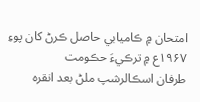امتحان ۾ ڪاميابي حاصل ڪرڻ کان پوءِ ۱۹۶۷ع ۾ ترڪيءَ حڪومت
طرفان اسڪالرشپ ملڻ بعد انقره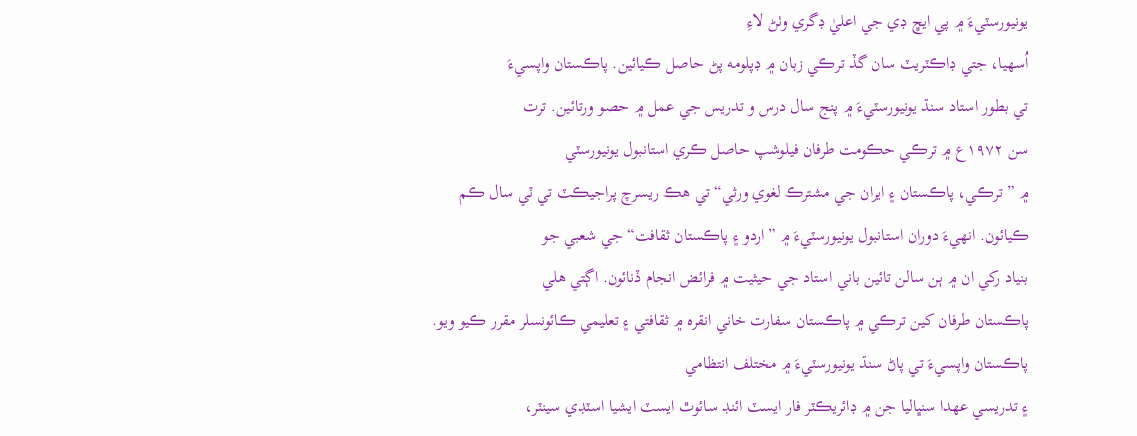يونيورسٽيءَ ۾ پي ايڇ ڊي جي اعليٰ ڊگري وٺڻ لاءِ
اُسهيا، جتي ڊاڪٽريٽ سان گڏ ترڪي زبان ۾ ڊپلومه پڻ حاصل ڪيائين. پاڪستان واپسيءَ
تي بطور استاد سنڌ يونيورسٽيءَ ۾ پنج سال درس و تدريس جي عمل ۾ حصو ورتائين. ترت
سن ۱۹۷۲ع ۾ ترڪي حڪومت طرفان فيلوشپ حاصل ڪري استانبول يونيورسٽي
۾ ”ترڪي، پاڪستان ۽ ايران جي مشترڪ لغوي ورثي“ تي هڪ ريسرچ پراجيڪٽ تي ٽي سال ڪم
ڪيائون. انهيءَ دوران استانبول يونيورسٽيءَ ۾ ”اردو ۽ پاڪستان ثقافت“ جي شعبي جو
بنياد رکي ان ۾ ٻن سالن تائين باني استاد جي حيثيت ۾ فرائض انجام ڏنائون. اڳتي هلي
پاڪستان طرفان کين ترڪي ۾ پاڪستان سفارت خاني انقره ۾ ثقافتي ۽ تعليمي ڪائونسلر مقرر ڪيو ويو.
پاڪستان واپسيءَ تي پاڻ سنڌ يونيورسٽيءَ ۾ مختلف انتظامي
۽ تدريسي عهدا سنڀاليا جن ۾ ڊائريڪٽر فار ايسٽ ائنڊ سائوٿ ايسٽ ايشيا اسٽڊي سينٽر،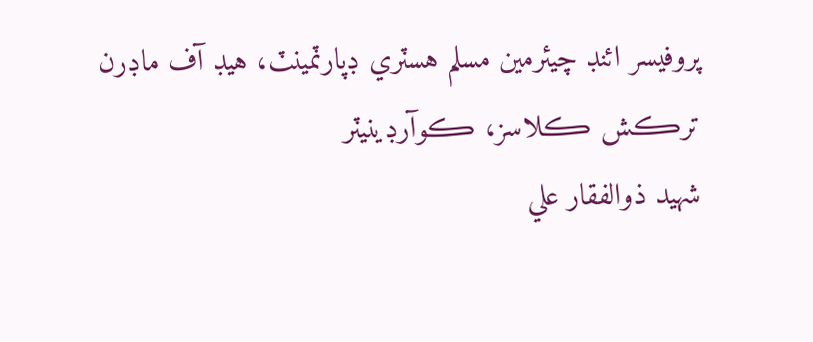پروفيسر ائنڊ چيئرمين مسلم هسٽري ڊپارٽمينٽ، هيڊ آف ماڊرن ترڪش ڪلاسز، ڪوآرڊينيٽر
شهيد ذوالفقار علي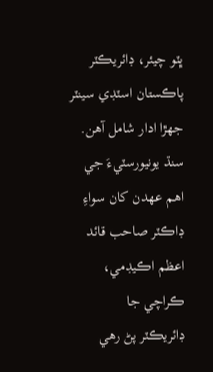ڀٽو چيئر، ڊائريڪٽر پاڪستان اسٽڊي سينٽر جهڙا ادار شامل آهن.
سنڌ يونيورسٽيءَ جي اهم عهدن کان سواءِ ڊاڪٽر صاحب قائد اعظم اڪيڊمي، ڪراچي جا
ڊائريڪٽر پڻ رهي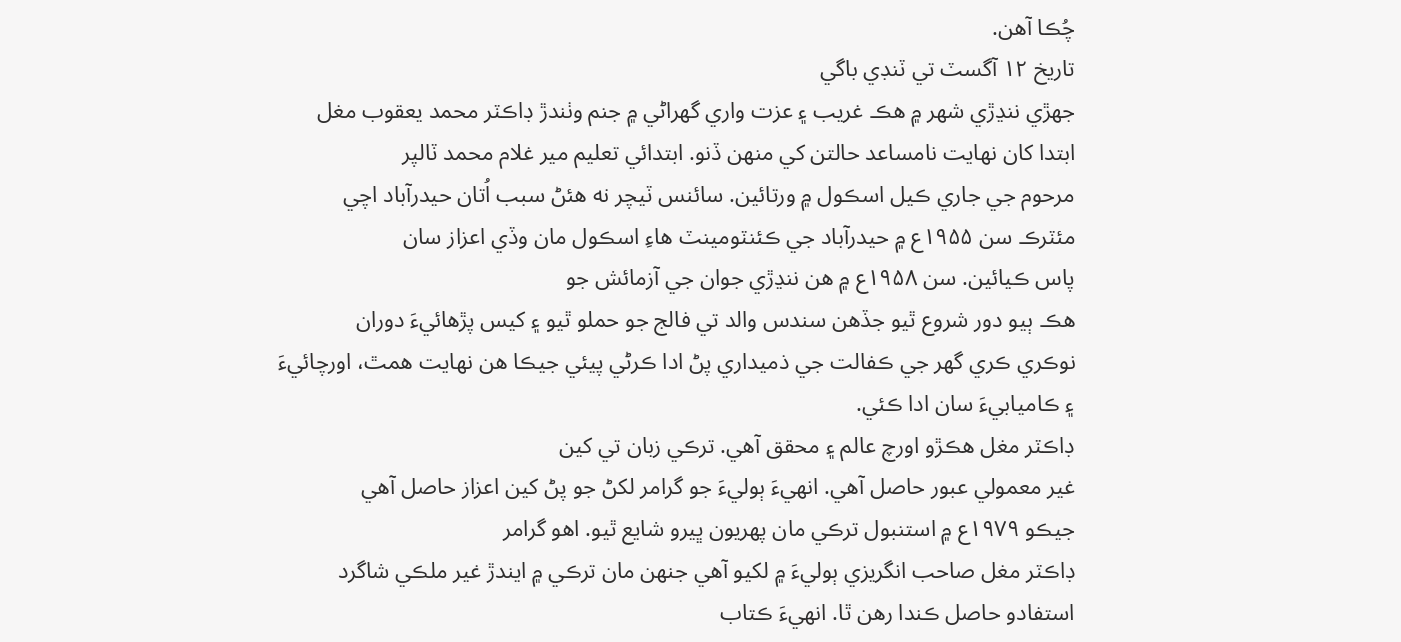چُڪا آهن.
تاريخ ۱۲ آگسٽ تي ٽنڊي باگي
جهڙي ننڍڙي شهر ۾ هڪ غريب ۽ عزت واري گهراڻي ۾ جنم وٺندڙ ڊاڪٽر محمد يعقوب مغل
ابتدا کان نهايت نامساعد حالتن کي منهن ڏنو. ابتدائي تعليم مير غلام محمد ٽالپر
مرحوم جي جاري ڪيل اسڪول ۾ ورتائين. سائنس ٽيچر نه هئڻ سبب اُتان حيدرآباد اچي
مئٽرڪ سن ۱۹۵۵ع ۾ حيدرآباد جي ڪئنٽومينٽ هاءِ اسڪول مان وڏي اعزاز سان
پاس ڪيائين. سن ۱۹۵۸ع ۾ هن ننڍڙي جوان جي آزمائش جو
هڪ ٻيو دور شروع ٿيو جڏهن سندس والد تي فالج جو حملو ٿيو ۽ کيس پڙهائيءَ دوران
نوڪري ڪري گهر جي ڪفالت جي ذميداري پڻ ادا ڪرڻي پيئي جيڪا هن نهايت همٿ، اورچائيءَ
۽ ڪاميابيءَ سان ادا ڪئي.
ڊاڪٽر مغل هڪڙو اورچ عالم ۽ محقق آهي. ترڪي زبان تي کين
غير معمولي عبور حاصل آهي. انهيءَ ٻوليءَ جو گرامر لکڻ جو پڻ کين اعزاز حاصل آهي
جيڪو ۱۹۷۹ع ۾ استنبول ترڪي مان پهريون ڀيرو شايع ٿيو. اهو گرامر
ڊاڪٽر مغل صاحب انگريزي ٻوليءَ ۾ لکيو آهي جنهن مان ترڪي ۾ ايندڙ غير ملڪي شاگرد
استفادو حاصل ڪندا رهن ٿا. انهيءَ ڪتاب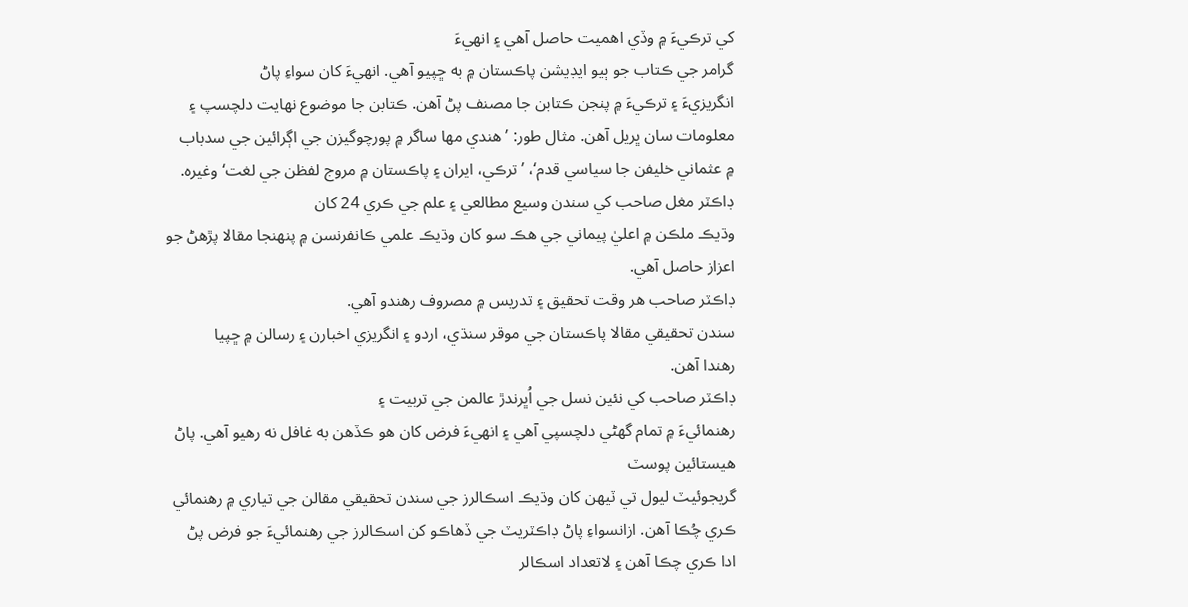کي ترڪيءَ ۾ وڏي اهميت حاصل آهي ۽ انهيءَ
گرامر جي ڪتاب جو ٻيو ايڊيشن پاڪستان ۾ به ڇپيو آهي. انهيءَ کان سواءِ پاڻ
انگريزيءَ ۽ ترڪيءَ ۾ پنجن ڪتابن جا مصنف پڻ آهن. ڪتابن جا موضوع نهايت دلچسپ ۽
معلومات سان ڀريل آهن. مثال طور: ’هندي مها ساگر ۾ پورچوگيزن جي اڳرائين جي سدباب
۾ عثماني خليفن جا سياسي قدم‘، ’ترڪي، ايران ۽ پاڪستان ۾ مروج لفظن جي لغت‘ وغيره.
ڊاڪٽر مغل صاحب کي سندن وسيع مطالعي ۽ علم جي ڪري 24 کان
وڌيڪ ملڪن ۾ اعليٰ پيماني جي هڪ سو کان وڌيڪ علمي ڪانفرنسن ۾ پنهنجا مقالا پڙهڻ جو
اعزاز حاصل آهي.
ڊاڪٽر صاحب هر وقت تحقيق ۽ تدريس ۾ مصروف رهندو آهي.
سندن تحقيقي مقالا پاڪستان جي موقر سنڌي، اردو ۽ انگريزي اخبارن ۽ رسالن ۾ ڇپيا
رهندا آهن.
ڊاڪٽر صاحب کي نئين نسل جي اُڀرندڙ عالمن جي تربيت ۽
رهنمائيءَ ۾ تمام گهڻي دلچسپي آهي ۽ انهيءَ فرض کان هو ڪڏهن به غافل نه رهيو آهي. پاڻ هيستائين پوسٽ
گريجوئيٽ ليول تي ٽيهن کان وڌيڪ اسڪالرز جي سندن تحقيقي مقالن جي تياري ۾ رهنمائي
ڪري چُڪا آهن. ازانسواءِ پاڻ ڊاڪٽريٽ جي ڏهاڪو کن اسڪالرز جي رهنمائيءَ جو فرض پڻ
ادا ڪري چڪا آهن ۽ لاتعداد اسڪالر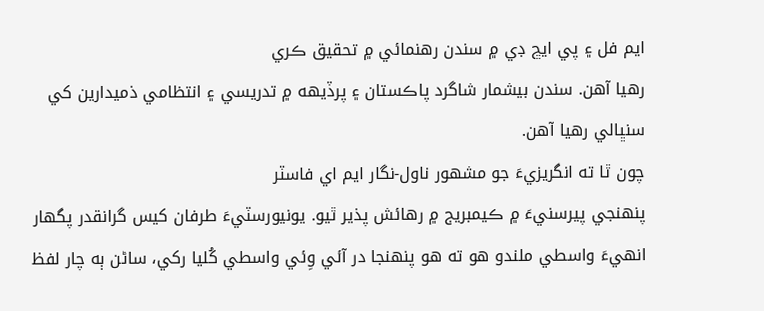ايم فل ۽ پي ايڇ ڊي ۾ سندن رهنمائي ۾ تحقيق ڪري
رهيا آهن. سندن بيشمار شاگرد پاڪستان ۽ پرڏيهه ۾ تدريسي ۽ انتظامي ذميدارين کي
سنڀالي رهيا آهن.
چون ٿا ته انگريزيءَ جو مشهور ناول-نگار ايم اي فاسٽر
پنهنجي پيرسنيءَ ۾ ڪيمبريج ۾ رهائش پذير ٿيو. يونيورسٽيءَ طرفان کيس گرانقدر پگهار
انهيءَ واسطي ملندو هو ته هو پنهنجا در آئي وِئي واسطي کُليا رکي، ساڻن ٻه چار لفظ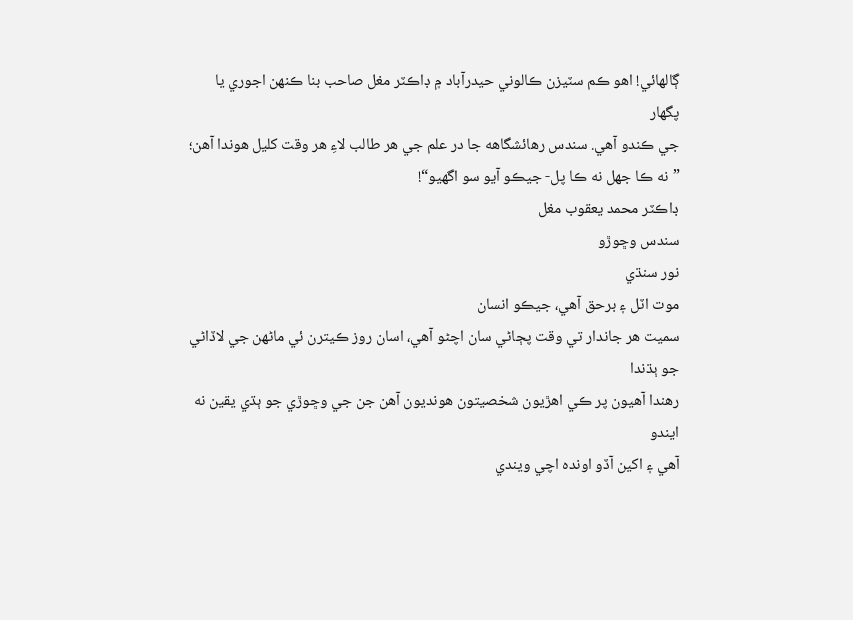ڳالهائي! اهو ڪم سٽيزن ڪالوني حيدرآباد ۾ ڊاڪٽر مغل صاحب بنا ڪنهن اجوري يا پگهار
جي ڪندو آهي. سندس رهائشگاهه جا در علم جي هر طالب لاءِ هر وقت کليل هوندا آهن؛
”نه ڪا جهل نه ڪا پل- جيڪو آيو سو اگهيو“!
ڊاڪٽر محمد يعقوب مغل
سندس وڇوڙو
نور سنڌي
موت اٽل ۽ برحق آھي، جيڪو انسان
سميت ھر جاندار تي وقت پڄاڻي سان اچڻو آھي، اسان روز ڪيترن ئي ماڻھن جي لاڏاڻي جو ٻڌندا
رھندا آھيون پر ڪي اھڙيون شخصيتون ھونديون آھن جن جي وڇوڙي جو ٻڌي يقين نه ايندو
آھي ۽ اکين آڏو اونده اچي ويندي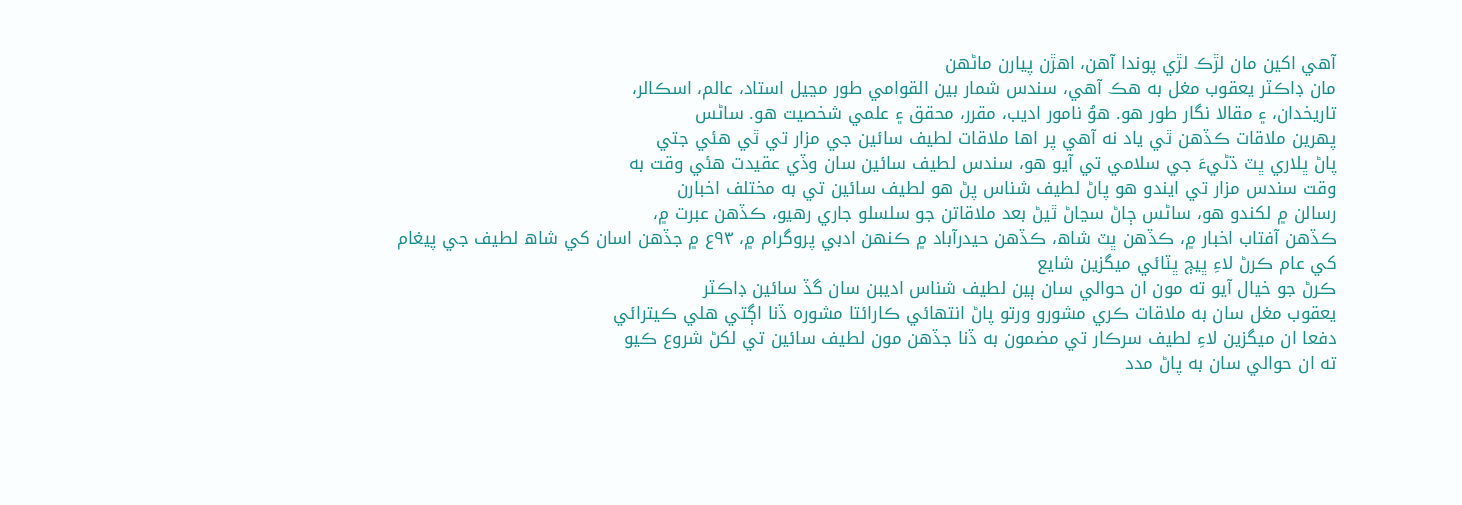آھي اکين مان لڙڪ لڙي پوندا آھن، اھڙن پيارن ماڻهن
مان ڊاڪٽر يعقوب مغل به ھڪ آھي، سندس شمار بين القوامي طور مڃيل استاد، عالم، اسڪالر،
تاريخدان، ۽ مقالا نگار طور ھو. هوُ نامور اديب، مقرر، محقق ۽ علمي شخصيت ھو. ساڻس
پھرين ملاقات ڪڏھن ٿي ياد نه آھي پر اھا ملاقات لطيف سائين جي مزار تي ٿي هئي جتي
پاڻ ڀلاري ڀٽ ڌڻيءَ جي سلامي تي آيو ھو، سندس لطيف سائين سان وڏي عقيدت ھئي وقت به
وقت سندس مزار تي ايندو ھو پاڻ لطيف شناس پڻ ھو لطيف سائين تي به مختلف اخبارن
رسالن ۾ لکندو ھو، ساڻس ڄاڻ سڃاڻ ٿيڻ بعد ملاقاتن جو سلسلو جاري رھيو، ڪڏھن عبرت ۾،
ڪڏھن آفتاب اخبار ۾، ڪڏھن ڀٽ شاھ، ڪڏھن حيدرآباد ۾ ڪنھن ادبي پروگرام ۾، ۹۳ع ۾ جڏھن اسان کي شاھ لطيف جي پيغام کي عام ڪرڻ لاءِ ڀيڄ ڀٽائي ميگزين شايع
ڪرڻ جو خيال آيو ته مون ان حوالي سان ٻين لطيف شناس اديبن سان گڏ سائين ڊاڪٽر
يعقوب مغل سان به ملاقات ڪري مشورو ورتو پاڻ انتھائي ڪارائتا مشوره ڏنا اڳتي ھلي ڪيترائي
دفعا ان ميگزين لاءِ لطيف سرڪار تي مضمون به ڏنا جڏھن مون لطيف سائين تي لکڻ شروع ڪيو
ته ان حوالي سان به پاڻ مدد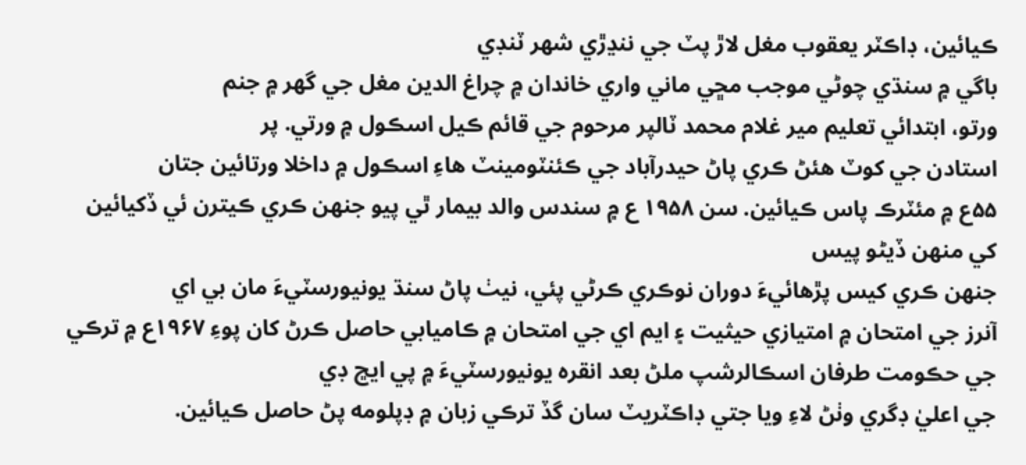ڪيائين، ڊاڪٽر يعقوب مغل لاڙ پٽ جي ننڍڙي شھر ٽنڊي
باگي ۾ سنڌي چوڻي موجب مڇي ماني واري خاندان ۾ چراغ الدين مغل جي گهر ۾ جنم
ورتو، ابتدائي تعليم مير غلام محمد ٽالپر مرحوم جي قائم ڪيل اسڪول ۾ ورتي. پر
استادن جي کوٽ ھئڻ ڪري پاڻ حيدرآباد جي ڪئنٽومينٽ هاءِ اسڪول ۾ داخلا ورتائين جتان
۵۵ع ۾ مئٽرڪ پاس ڪيائين. سن ۱۹۵۸ ع ۾ سندس والد بيمار ٿي پيو جنھن ڪري ڪيترن ئي ڏکيائين کي منھن ڏيڻو پيس
جنھن ڪري کيس پڙهائيءَ دوران نوڪري ڪرڻي پئي، نيٺ پاڻ سنڌ يونيورسٽيءَ مان بي اي
آنرز جي امتحان ۾ امتيازي حيثيت ۽ ايم اي جي امتحان ۾ ڪاميابي حاصل ڪرڻ کان پوءِ ۱۹۶۷ع ۾ ترڪي جي حڪومت طرفان اسڪالرشپ ملڻ بعد انقره يونيورسٽيءَ ۾ پي ايڇ ڊي
جي اعليٰ ڊگري وٺڻ لاءِ ويا جتي ڊاڪٽريٽ سان گڏ ترڪي زبان ۾ ڊپلومه پڻ حاصل ڪيائين.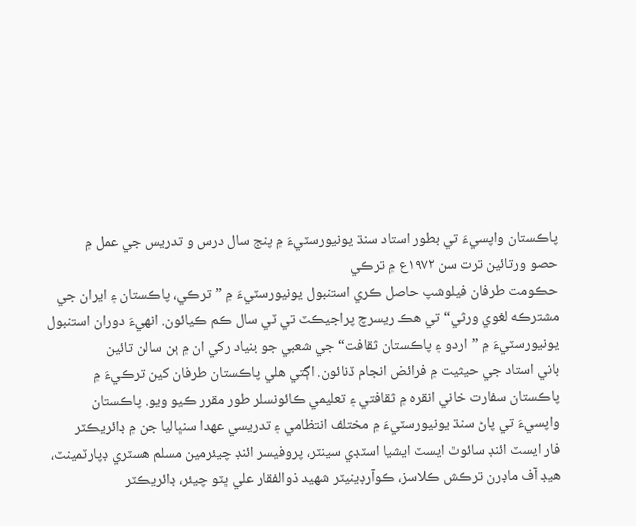پاڪستان واپسيءَ تي بطور استاد سنڌ يونيورسٽيءَ ۾ پنج سال درس و تدريس جي عمل ۾
حصو ورتائين ترت سن ۱۹۷۲ع ۾ ترڪي
حڪومت طرفان فيلوشپ حاصل ڪري استنبول يونيورسٽيءَ ۾ ”ترڪي، پاڪستان ۽ ايران جي
مشترڪه لغوي ورثي“ تي هڪ ريسرچ پراجيڪٽ تي ٽي سال ڪم ڪيائون. انهيءَ دوران استنبول
يونيورسٽيءَ ۾ ”اردو ۽ پاڪستان ثقافت“ جي شعبي جو بنياد رکي ان ۾ ٻن سالن تائين
باني استاد جي حيثيت ۾ فرائض انجام ڏنائون. اڳتي هلي پاڪستان طرفان کين ترڪيءَ ۾
پاڪستان سفارت خاني انقره ۾ ثقافتي ۽ تعليمي ڪائونسلر طور مقرر ڪيو ويو. پاڪستان
واپسيءَ تي پاڻ سنڌ يونيورسٽيءَ ۾ مختلف انتظامي ۽ تدريسي عهدا سنڀاليا جن ۾ ڊائريڪٽر
فار ايسٽ ائنڊ سائوٿ ايسٽ ايشيا اسٽڊي سينٽر، پروفيسر ائنڊ چيئرمين مسلم هسٽري ڊپارٽمينٽ،
هيڊ آف ماڊرن ترڪش ڪلاسز، ڪوآرڊينيٽر شهيد ذوالفقار علي ڀٽو چيئر، ڊائريڪٽر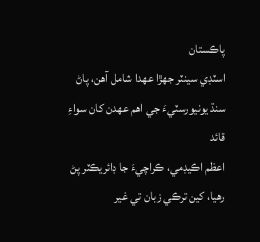پاڪستان
اسٽڊي سينٽر جهڙا عهدا شامل آهن، پاڻ سنڌ يونيورسٽيءَ جي اهم عهدن کان سواءِ قائد
اعظم اڪيڊمي، ڪراچيءَ جا ڊائريڪٽر پڻ رهيا، کين ترڪي زبان تي غير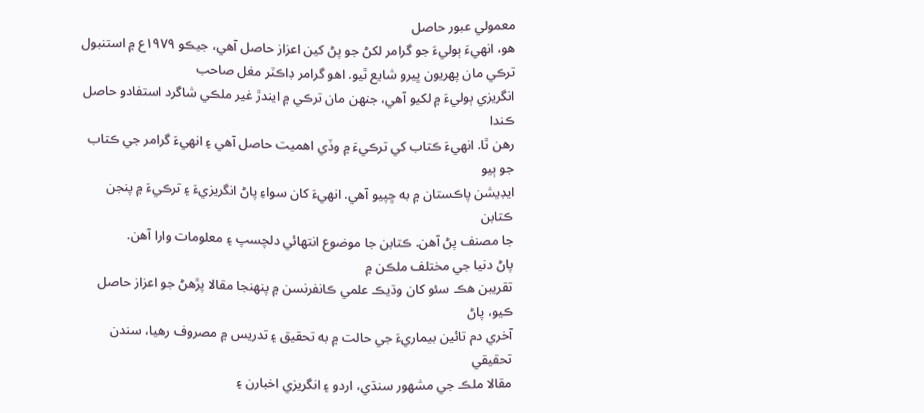معمولي عبور حاصل
هو، انهيءَ ٻوليءَ جو گرامر لکڻ جو پڻ کين اعزاز حاصل آهي، جيڪو ۱۹۷۹ع ۾ استنبول ترڪي مان پهريون ڀيرو شايع ٿيو. اهو گرامر ڊاڪٽر مغل صاحب
انگريزي ٻوليءَ ۾ لکيو آهي، جنهن مان ترڪي ۾ ايندڙ غير ملڪي شاگرد استفادو حاصل ڪندا
رهن ٿا. انهيءَ ڪتاب کي ترڪيءَ ۾ وڏي اهميت حاصل آهي ۽ انهيءَ گرامر جي ڪتاب جو ٻيو
ايڊيشن پاڪستان ۾ به ڇپيو آهي. انهيءَ کان سواءِ پاڻ انگريزيءَ ۽ ترڪيءَ ۾ پنجن ڪتابن
جا مصنف پڻ آهن. ڪتابن جا موضوع انتھائي دلچسپ ۽ معلومات وارا آهن.
پاڻ دنيا جي مختلف ملڪن ۾
تقريبن هڪ سئو کان وڌيڪ علمي ڪانفرنسن ۾ پنهنجا مقالا پڙهڻ جو اعزاز حاصل ڪيو، پاڻ
آخري دم تائين بيماريءَ جي حالت ۾ به تحقيق ۽ تدريس ۾ مصروف رھيا، سندن تحقيقي
مقالا ملڪ جي مشھور سنڌي، اردو ۽ انگريزي اخبارن ۽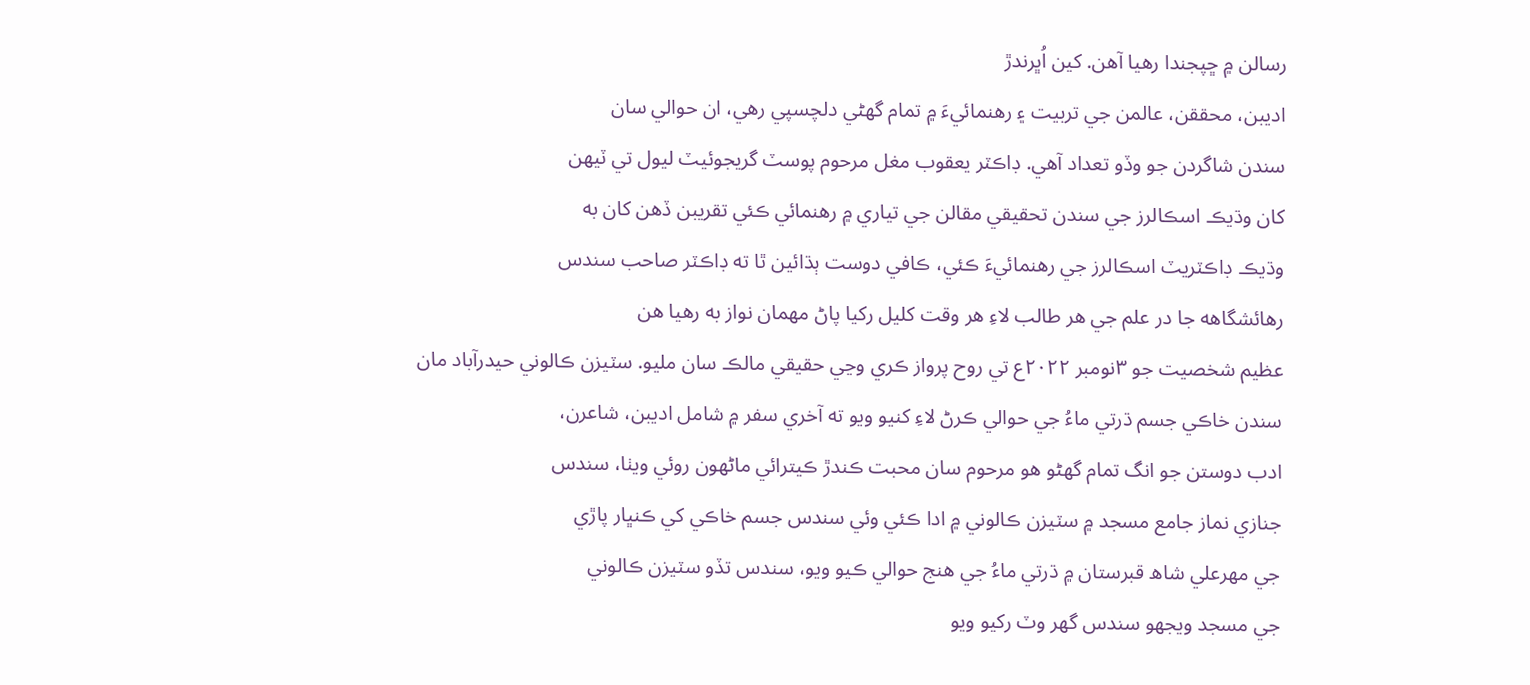رسالن ۾ ڇپجندا رھيا آهن. کين اُڀرندڙ
اديبن، محققن، عالمن جي تربيت ۽ رهنمائيءَ ۾ تمام گهڻي دلچسپي رھي، ان حوالي سان
سندن شاگردن جو وڏو تعداد آھي. ڊاڪٽر يعقوب مغل مرحوم پوسٽ گريجوئيٽ ليول تي ٽيهن
کان وڌيڪ اسڪالرز جي سندن تحقيقي مقالن جي تياري ۾ رهنمائي ڪئي تقريبن ڏھن کان به
وڌيڪ ڊاڪٽريٽ اسڪالرز جي رهنمائيءَ ڪئي، ڪافي دوست ٻڌائين ٿا ته ڊاڪٽر صاحب سندس
رهائشگاهه جا در علم جي هر طالب لاءِ هر وقت کليل رکيا پاڻ مھمان نواز به رھيا ھن
عظيم شخصيت جو ۳نومبر ۲۰۲۲ع تي روح پرواز ڪري وڃي حقيقي مالڪ سان مليو. سٽيزن ڪالوني حيدرآباد مان
سندن خاڪي جسم ڌرتي ماءُ جي حوالي ڪرڻ لاءِ کنيو ويو ته آخري سفر ۾ شامل اديبن، شاعرن،
ادب دوستن جو انگ تمام گھڻو ھو مرحوم سان محبت ڪندڙ ڪيترائي ماڻھون روئي ويٺا، سندس
جنازي نماز جامع مسجد ۾ سٽيزن ڪالوني ۾ ادا ڪئي وئي سندس جسم خاڪي کي ڪنڀار پاڙي
جي مھرعلي شاھ قبرستان ۾ ڌرتي ماءُ جي ھنج حوالي ڪيو ويو، سندس تڏو سٽيزن ڪالوني
جي مسجد ويجهو سندس گهر وٽ رکيو ويو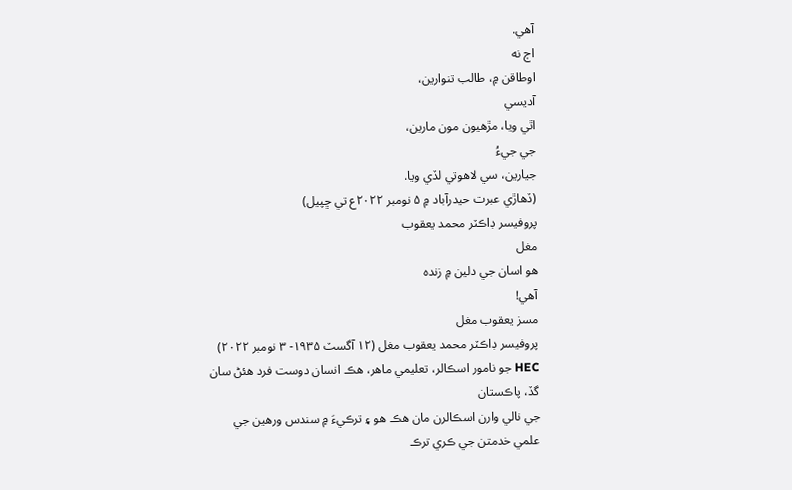آھي.
اڄ نه
اوطاقن ۾، طالب تنوارين،
آديسي
اٿي ويا، مڙھيون مون مارين،
جي جيءُ
جيارين، سي لاھوتي لڏي ويا.
(ڏھاڙي عبرت حيدرآباد ۾ ۵ نومبر ۲۰۲۲ع تي ڇپيل)
پروفيسر ڊاڪٽر محمد يعقوب
مغل
هو اسان جي دلين ۾ زنده
آهي!
مسز يعقوب مغل
پروفيسر ڊاڪٽر محمد يعقوب مغل (۱۲ آگسٽ ۱۹۳۵- ۳ نومبر ۲۰۲۲) HEC جو نامور اسڪالر، تعليمي ماهر، هڪ انسان دوست فرد هئڻ سان گڏ، پاڪستان
جي نالي وارن اسڪالرن مان هڪ هو ۽ ترڪيءَ ۾ سندس ورهين جي علمي خدمتن جي ڪري ترڪ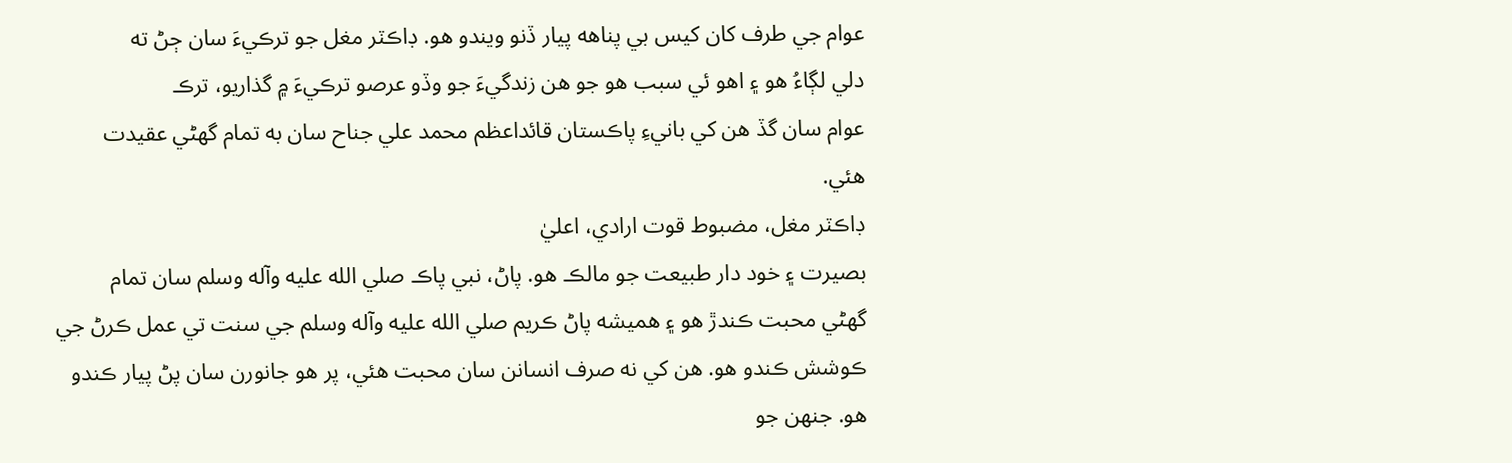عوام جي طرف کان کيس بي پناهه پيار ڏنو ويندو هو. ڊاڪٽر مغل جو ترڪيءَ سان ڄڻ ته
دلي لڳاءُ هو ۽ اهو ئي سبب هو جو هن زندگيءَ جو وڏو عرصو ترڪيءَ ۾ گذاريو، ترڪ
عوام سان گڏ هن کي بانيءِ پاڪستان قائداعظم محمد علي جناح سان به تمام گهڻي عقيدت
هئي.
ڊاڪٽر مغل، مضبوط قوت ارادي، اعليٰ
بصيرت ۽ خود دار طبيعت جو مالڪ هو. پاڻ، نبي پاڪ صلي الله عليه وآله وسلم سان تمام
گهڻي محبت ڪندڙ هو ۽ هميشه پاڻ ڪريم صلي الله عليه وآله وسلم جي سنت تي عمل ڪرڻ جي
ڪوشش ڪندو هو. هن کي نه صرف انسانن سان محبت هئي، پر هو جانورن سان پڻ پيار ڪندو
هو. جنهن جو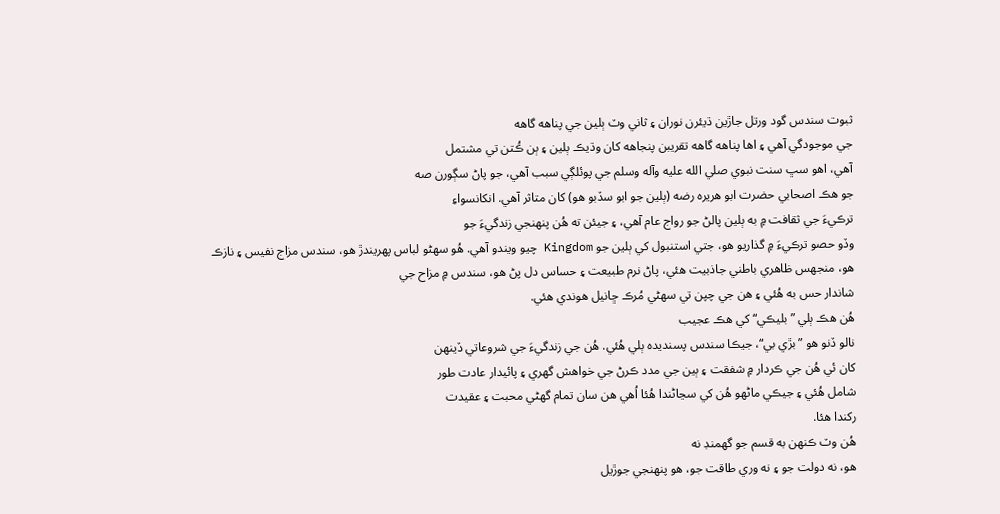ثبوت سندس گود ورتل جاڙين ڌيئرن نوران ۽ ثاني وٽ ٻلين جي پناهه گاهه
جي موجودگي آهي ۽ اها پناهه گاهه تقريبن پنجاهه کان وڌيڪ ٻلين ۽ ٻن ڪُتن تي مشتمل
آهي، اهو سڀ سنت نبوي صلي الله عليه وآله وسلم جي پوئلڳي سبب آهي، جو پاڻ سڳورن صه
جو هڪ اصحابي حضرت ابو هريره رضه (ٻلين جو ابو سڏبو هو) کان متاثر آهي. انکانسواءِ
ترڪيءَ جي ثقافت ۾ به ٻلين پالڻ جو رواج عام آهي، ۽ جيئن ته هُن پنهنجي زندگيءَ جو
وڏو حصو ترڪيءَ ۾ گذاريو هو، جتي استنبول کي ٻلين جو Kingdom چيو ويندو آهي. هُو سهڻو لباس پهريندڙ هو، سندس مزاج نفيس ۽ نازڪ
هو، منجهس ظاهري باطني جاذبيت هئي، پاڻ نرم طبيعت ۽ حساس دل پڻ هو، سندس ۾ مزاح جي
شاندار حس به هُئي ۽ هن جي چپن تي سهڻي مُرڪ ڇانيل هوندي هئي.
هُن هڪ ٻلي ”بليڪي“ کي هڪ عجيب
نالو ڏنو هو ”بڙي بي“، جيڪا سندس پسنديده ٻلي هُئي. هُن جي زندگيءَ جي شروعاتي ڏينهن
کان ئي هُن جي ڪردار ۾ شفقت ۽ ٻين جي مدد ڪرڻ جي خواهش گهري ۽ پائيدار عادت طور
شامل هُئي ۽ جيڪي ماڻهو هُن کي سڃاڻندا هُئا اُهي هن سان تمام گهڻي محبت ۽ عقيدت
رکندا هئا.
هُن وٽ ڪنهن به قسم جو گهمنڊ نه
هو، نه دولت جو ۽ نه وري طاقت جو، هو پنهنجي جوڙيل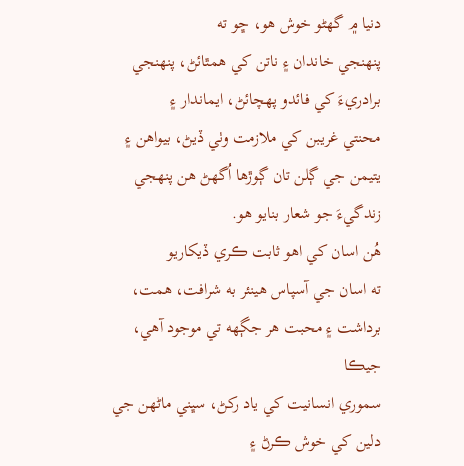دنيا ۾ گهڻو خوش هو، ڇو ته
پنهنجي خاندان ۽ ناتن کي همٿائڻ، پنهنجي برادريءَ کي فائدو پهچائڻ، ايماندار ۽
محنتي غريبن کي ملازمت وٺي ڏيڻ، بيواهن ۽ يتيمن جي ڳلن تان ڳوڙها اُگهڻ هن پنهجي
زندگيءَ جو شعار بنايو هو.
هُن اسان کي اهو ثابت ڪري ڏيکاريو
ته اسان جي آسپاس هينئر به شرافت، همت، برداشت ۽ محبت هر جڳهه تي موجود آهي، جيڪا
سموري انسانيت کي ياد رکڻ، سڀني ماڻهن جي دلين کي خوش ڪرڻ ۽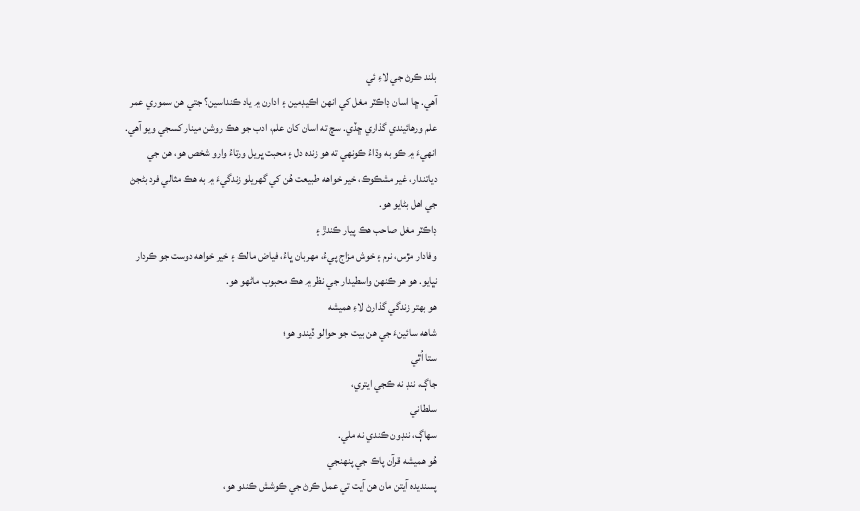بلند ڪرڻ جي لاءِ ئي
آهي. ڇا اسان ڊاڪٽر مغل کي انهن اڪيڊمين ۽ ادارن ۾ ياد ڪنداسين؟ جتي هن سموري عمر
علم ورهائيندي گذاري ڇڏي. سچ ته اسان کان علم، ادب جو هڪ روشن مينار کسجي ويو آهي.
انهيءَ ۾ ڪو به وڌاءُ ڪونهي ته هو زنده دل ۽ محبت ڀريل ورتاءُ وارو شخص هو، هن جي
دياتندار، غير مشڪوڪ، خير خواهه طبيعت هُن کي گهريلو زندگيءَ ۾ به هڪ مثالي فرد بڻجڻ
جي اهل بڻايو هو.
ڊاڪٽر مغل صاحب هڪ پيار ڪندڙ ۽
وفادار مڙس، نرم ۽ خوش مزاج پيءُ، مهربان ڀاءُ، فياض مالڪ ۽ خير خواهه دوست جو ڪردار
نڀايو. هو هر ڪنهن واسطيدار جي نظر ۾ هڪ محبوب ماڻهو هو.
هو بهتر زندگي گذارڻ لاءِ هميشه
شاهه سائينءَ جي هن بيت جو حوالو ڏيندو هو؛
ستا اُٿي
جاڳ، ننڊ نه ڪجي ايتري،
سلطاني
سهاڳ، ننڊون ڪندي نه ملي.
هُو هميشه قرآن پاڪ جي پنهنجي
پسنديده آيتن مان هن آيت تي عمل ڪرڻ جي ڪوشش ڪندو هو،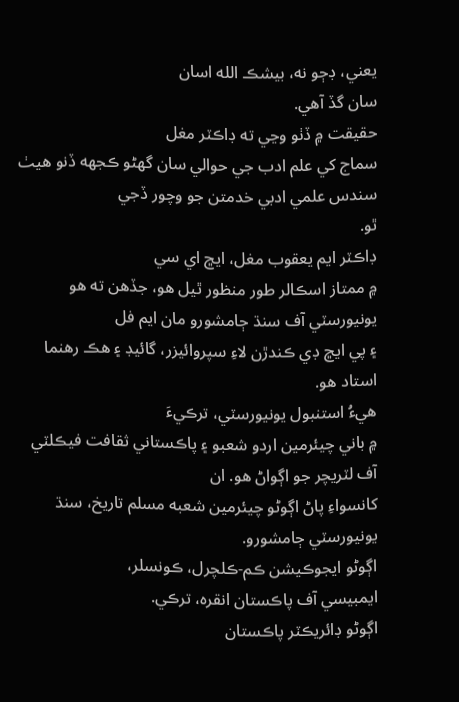يعني، ڊڄو نه، بيشڪ الله اسان
سان گڏ آهي.
حقيقت ۾ ڏٺو وڃي ته ڊاڪٽر مغل
سماج کي علم ادب جي حوالي سان گهڻو ڪجهه ڏنو هيٺ سندس علمي ادبي خدمتن جو وچور ڏجي
ٿو.
ڊاڪٽر ايم يعقوب مغل، ايڇ اي سي
۾ ممتاز اسڪالر طور منظور ٿيل هو، جڏهن ته هو يونيورسٽي آف سنڌ ڄامشورو مان ايم فل
۽ پي ايڇ ڊي ڪندڙن لاءِ سپروائيزر، گائيڊ ۽ هڪ رهنما استاد هو.
هيءُ استنبول يونيورسٽي، ترڪيءَ
۾ باني چيئرمين اردو شعبو ۽ پاڪستاني ثقافت فيڪلٽي آف لٽريچر جو اڳواڻ هو. ان
کانسواءِ پاڻ اڳوڻو چيئرمين شعبه مسلم تاريخ، سنڌ يونيورسٽي ڄامشورو.
اڳوڻو ايجوڪيشن ڪم-ڪلچرل، ڪونسلر،
ايمبيسي آف پاڪستان انقره، ترڪي.
اڳوڻو ڊائريڪٽر پاڪستان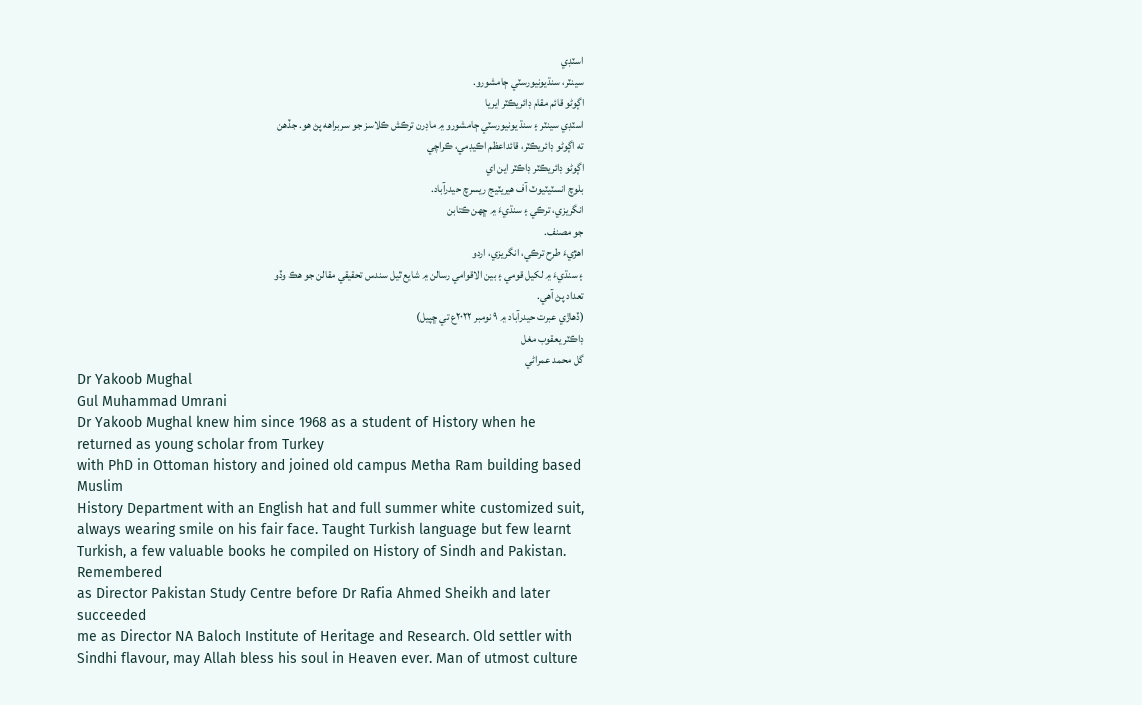اسٽڊي
سينٽر، سنڌيونيورسٽي ڄامشورو.
اڳوڻو قائم مقام ڊائريڪٽر ايريا
اسٽڊي سينٽر ۽ سنڌ يونيورسٽي ڄامشورو ۾ ماڊرن ترڪش ڪلاسز جو سربراهه پڻ هو. جڏهن
ته اڳوڻو ڊائريڪٽر، قائداعظم اڪيڊمي، ڪراچي
اڳوڻو ڊائريڪٽر ڊاڪٽر اين اي
بلوچ انسٽيٽيوٽ آف هيريٽيج ريسرچ حيدرآباد.
انگريزي، ترڪي ۽ سنڌيءَ ۾ ڇھن ڪتابن
جو مصنف.
اهڙيءَ طرح ترڪي، انگريزي، اردو
۽ سنڌيءَ ۾ لکيل قومي ۽ بين الاقوامي رسالن ۾ شايع ٿيل سندس تحقيقي مقالن جو هڪ وڏو
تعداد پڻ آهي.
(ڏھاڙي عبرت حيدرآباد ۾ ۹ نومبر ۲۰۲۲ع تي ڇپيل)
ڊاڪٽر يعقوب مغل
گل محمد عمراڻي
Dr Yakoob Mughal
Gul Muhammad Umrani
Dr Yakoob Mughal knew him since 1968 as a student of History when he returned as young scholar from Turkey
with PhD in Ottoman history and joined old campus Metha Ram building based Muslim
History Department with an English hat and full summer white customized suit,
always wearing smile on his fair face. Taught Turkish language but few learnt
Turkish, a few valuable books he compiled on History of Sindh and Pakistan. Remembered
as Director Pakistan Study Centre before Dr Rafia Ahmed Sheikh and later succeeded
me as Director NA Baloch Institute of Heritage and Research. Old settler with
Sindhi flavour, may Allah bless his soul in Heaven ever. Man of utmost culture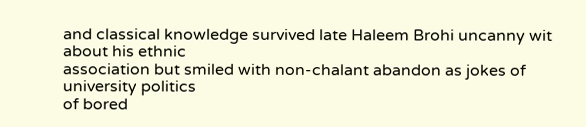and classical knowledge survived late Haleem Brohi uncanny wit about his ethnic
association but smiled with non-chalant abandon as jokes of university politics
of bored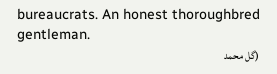bureaucrats. An honest thoroughbred gentleman.
(گل محمد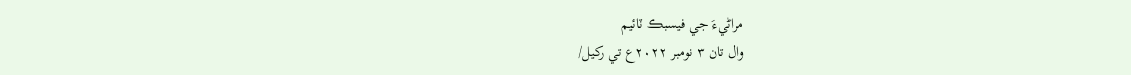مراڻيءَ جي فيسبڪ ٽائيم
وال تان ۳ نومبر ۲۰۲۲ع تي رکيل/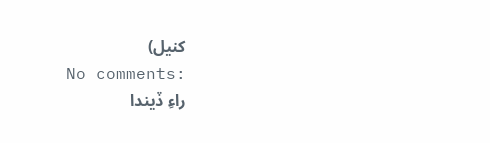کنيل)
No comments:
راءِ ڏيندا